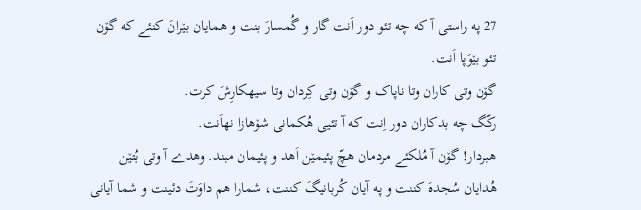27 په راستی آ که چه تئو دور اَنت گار و گُمسارَ بنت و همایان بێرانَ کنئے که گۆن تئو بێوَپا اَنت.
گۆن وتی کاران وتا ناپاک و گۆن وتی کِردان وتا سیهکارِشَ کرت.
رکّگ چه بدکاران دور اِنت که آ تئیی هُکمانی شۆهازا نهاَنت.
هبردار! گۆن آ مُلکئے مردمان هچّ پئیمێن اَهد و پئیمان مبند. وهدے آ وتی بُتێن هُدایان سُجدهَ کننت و په آیان کُربانیگَ کننت، شمارا هم داوَتَ دئینت و شما آیانی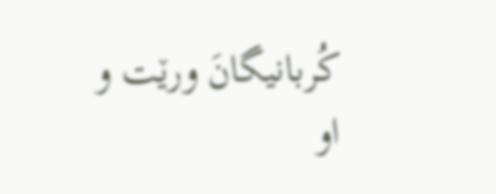کُربانیگانَ ورێت و
او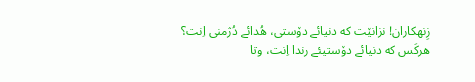زِنهکاران! نزانێت که دنیائے دۆستی، هُدائے دُژمنی اِنت؟ هرکَس که دنیائے دۆستیئے رندا اِنت، وتا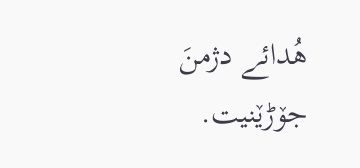هُدائے دژمنَ جۆڑێنیت.